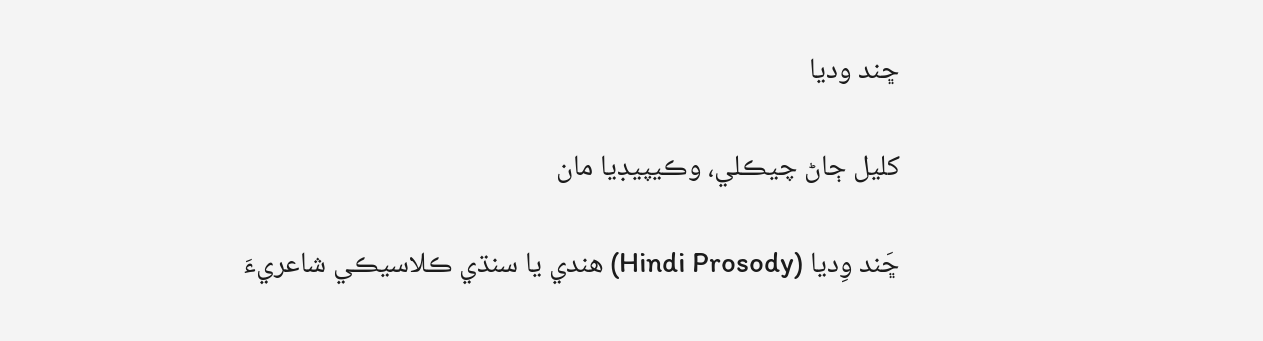ڇند وديا

کليل ڄاڻ چيڪلي، وڪيپيڊيا مان

ڇَند وِديا (Hindi Prosody) هندي يا سنڌي ڪلاسيڪي شاعريءَ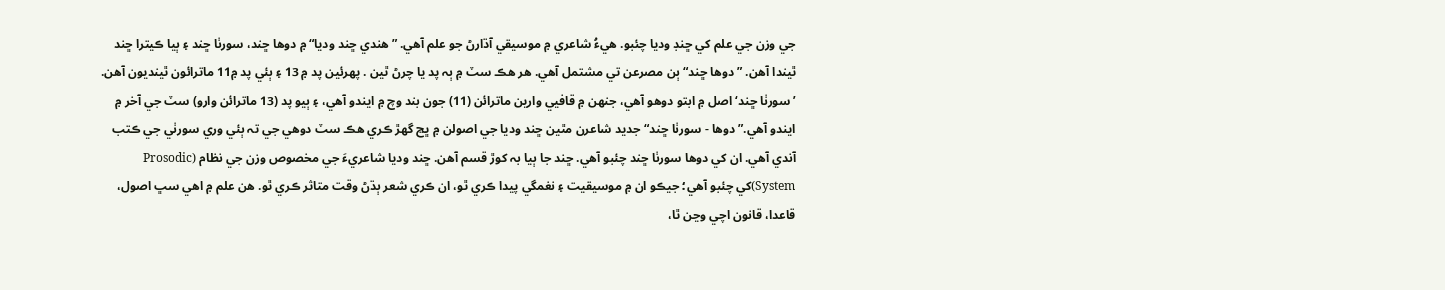جي وزن جي علم کي ڇنڊ وديا چئبو. هيءُ شاعري ۾ موسيقي آڌارڻ جو علم آهي. ”هندي ڇند وديا“ ۾ دوها ڇند، سورٺا ڇند ۽ ٻيا ڪيترا ڇند ٿيندا آهن. ”دوها ڇند“ ٻن مصرعن تي مشتمل آهي. هر هڪ سٽ ۾ ٻہ پد يا چرڻ ٿين . پھرئين پد ۾ 13 ۽ ٻئي پد ۾11 ماترائون ٿينديون آهن. ’سورٺا ڇند‘ اصل ۾ ابتو دوهو آهي، جنھن ۾ قافيي وارين ماترائن (11) جون بند وچ ۾ ايندو آهي، ۽ ٻيو پد (13 ماترائن وارو) سٽ جي آخر ۾ ايندو آهي.”دوها - سورٺا ڇند“جديد شاعرن مٿين ڇند وديا جي اصولن ۾ ڀڃ گهڙ ڪري هڪ سٽ دوهي جي تہ ٻئي وري سورٺي جي ڪتب آندي آهي. ان کي دوها سورٺا ڇند چئبو آهي. ڇند جا ٻيا بہ کوڙ قسم آهن. ڇند وديا شاعريءَ جي مخصوص وزن جي نظام (Prosodic System)کي چئبو آهي؛ جيڪو ان ۾ موسيقيت ۽ نغمگي پيدا ڪري ٿو، ان ڪري شعر ٻڌڻ وقت متاثر ڪري ٿو. هن علم ۾ اهي سڀ اصول، قاعدا، قانون اچي وڃن ٿا،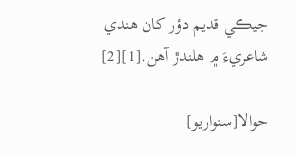جيڪي قديم دؤر کان هندي شاعريءَ ۾ هلندڙ آهن.[1][2]

حوالا[سنواريو]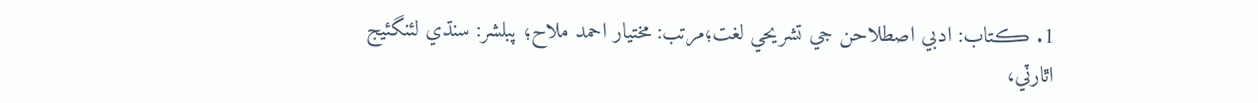1. ڪتاب: ادبي اصطلاحن جي تشريحي لغت؛مرتب: مختيار احمد ملاح؛ پبلشر: سنڌي لئنگئيج اٿارٽي،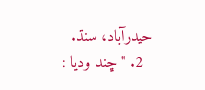حيدرآباد، سنڌ.
  2. "ڇند وديا :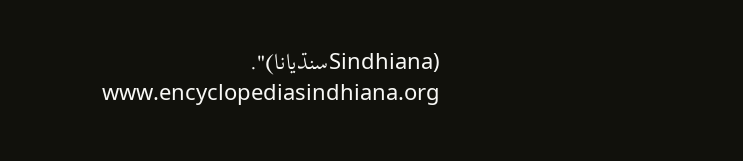(Sindhianaسنڌيانا)". www.encyclopediasindhiana.org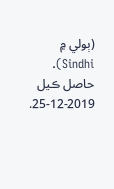(ٻولي ۾ Sindhi). حاصل ڪيل 2019-12-25.